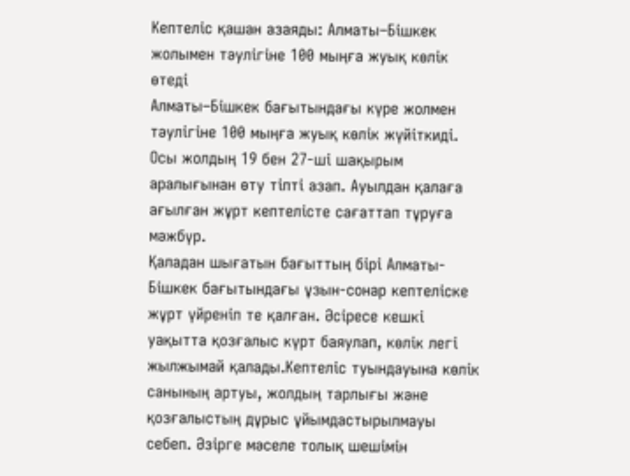Кептеліс қашан азаяды: Алматы–Бішкек жолымен тәулігіне 100 мыңға жуық көлік өтеді
Алматы–Бішкек бағытындағы күре жолмен тәулігіне 100 мыңға жуық көлік жүйіткиді. Осы жолдың 19 бен 27-ші шақырым аралығынан өту тіпті азап. Ауылдан қалаға ағылған жұрт кептелісте сағаттап тұруға мәжбүр.
Қаладан шығатын бағыттың бірі Алматы-Бішкек бағытындағы ұзын-сонар кептеліске жұрт үйреніп те қалған. Әсіресе кешкі уақытта қозғалыс күрт баяулап, көлік легі жылжымай қалады.Кептеліс туындауына көлік санының артуы, жолдың тарлығы және қозғалыстың дұрыс ұйымдастырылмауы себеп. Әзірге мәселе толық шешімін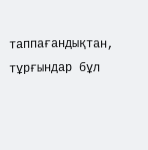таппағандықтан, тұрғындар бұл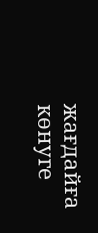жағдайға көнуге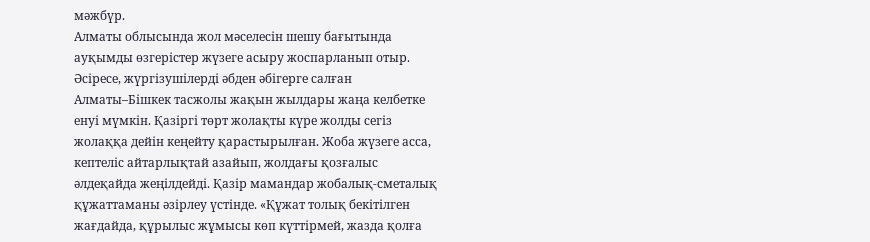мәжбүр.
Алматы облысында жол мәселесін шешу бағытында ауқымды өзгерістер жүзеге асыру жоспарланып отыр. Әсіресе, жүргізушілерді әбден әбігерге салған Алматы–Бішкек тасжолы жақын жылдары жаңа келбетке енуі мүмкін. Қазіргі төрт жолақты күре жолды сегіз жолаққа дейін кеңейту қарастырылған. Жоба жүзеге асса, кептеліс айтарлықтай азайып, жолдағы қозғалыс әлдеқайда жеңілдейді. Қазір мамандар жобалық-сметалық құжаттаманы әзірлеу үстінде. «Құжат толық бекітілген жағдайда, құрылыс жұмысы көп күттірмей, жазда қолға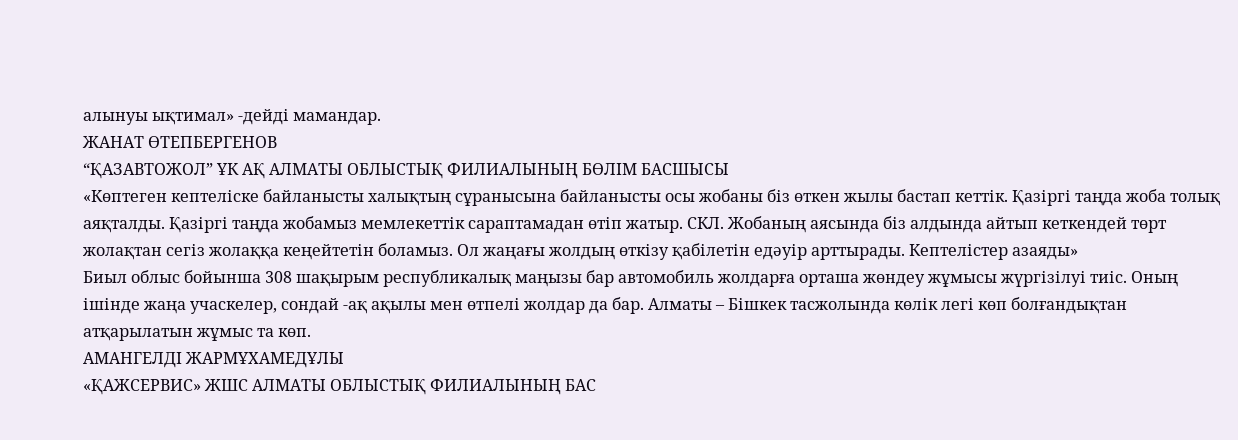алынуы ықтимал» -дейді мамандар.
ЖАНАТ ӨТЕПБЕРГЕНОВ
“ҚАЗАВТОЖОЛ” ҰК АҚ АЛМАТЫ ОБЛЫСТЫҚ ФИЛИАЛЫНЫҢ БӨЛІМ БАСШЫСЫ
«Көптеген кептеліске байланысты халықтың сұранысына байланысты осы жобаны біз өткен жылы бастап кеттік. Қазіргі таңда жоба толық аяқталды. Қазіргі таңда жобамыз мемлекеттік сараптамадан өтіп жатыр. СКЛ. Жобаның аясында біз алдында айтып кеткендей төрт жолақтан сегіз жолаққа кеңейтетін боламыз. Ол жаңағы жолдың өткізу қабілетін едәуір арттырады. Кептелістер азаяды»
Биыл облыс бойынша 308 шақырым республикалық маңызы бар автомобиль жолдарға орташа жөндеу жұмысы жүргізілуі тиіс. Оның ішінде жаңа учаскелер, сондай -ақ ақылы мен өтпелі жолдар да бар. Алматы – Бішкек тасжолында көлік легі көп болғандықтан атқарылатын жұмыс та көп.
АМАНГЕЛДІ ЖАРМҰХАМЕДҰЛЫ
«ҚАЖСЕРВИС» ЖШС АЛМАТЫ ОБЛЫСТЫҚ ФИЛИАЛЫНЫҢ БАС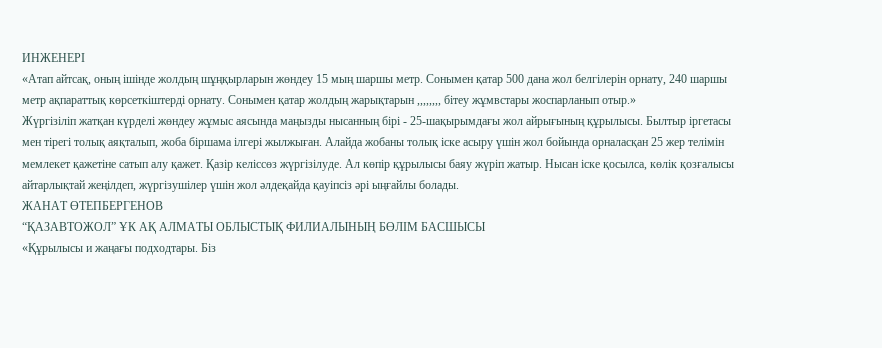ИНЖЕНЕРІ
«Атап айтсақ, оның ішінде жолдың шұңқырларын жөндеу 15 мың шаршы метр. Сонымен қатар 500 дана жол белгілерін орнату, 240 шаршы метр ақпараттық көрсеткіштерді орнату. Сонымен қатар жолдың жарықтарын ,,,,,,,, бітеу жұмвстары жоспарланып отыр.»
Жүргізіліп жатқан күрделі жөндеу жұмыс аясында маңызды нысанның бірі - 25-шақырымдағы жол айрығының құрылысы. Былтыр іргетасы мен тірегі толық аяқталып, жоба біршама ілгері жылжыған. Алайда жобаны толық іске асыру үшін жол бойында орналасқан 25 жер телімін мемлекет қажетіне сатып алу қажет. Қазір келіссөз жүргізілуде. Ал көпір құрылысы баяу жүріп жатыр. Нысан іске қосылса, көлік қозғалысы айтарлықтай жеңілдеп, жүргізушілер үшін жол әлдеқайда қауіпсіз әрі ыңғайлы болады.
ЖАНАТ ӨТЕПБЕРГЕНОВ
“ҚАЗАВТОЖОЛ” ҰК АҚ АЛМАТЫ ОБЛЫСТЫҚ ФИЛИАЛЫНЫҢ БӨЛІМ БАСШЫСЫ
«Құрылысы и жаңағы подходтары. Біз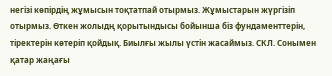негізі көпірдің жұмысын тоқтатпай отырмыз. Жұмыстарын жүргізіп отырмыз. Өткен жолыдң қорытындысы бойынша біз фундаменттерін, тіректерін көтеріп қойдық. Биылғы жылы үстін жасаймыз. СКЛ. Сонымен қатар жаңағы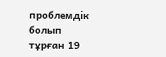проблемдік болып тұрған 19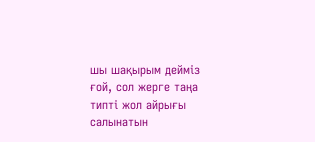шы шақырым дейміз ғой, сол жерге таңа типті жол айрығы салынатын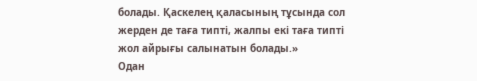болады. Қаскелең қаласының тұсында сол жерден де таға типті, жалпы екі таға типті жол айрығы салынатын болады.»
Одан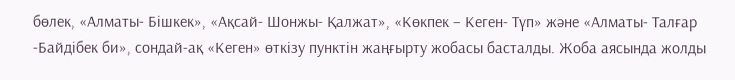бөлек, «Алматы- Бішкек», «Ақcай- Шонжы- Қалжат», «Көкпек – Кеген- Түп» және «Алматы- Талғар -Байдібек би», сондай-ақ «Кеген» өткізу пунктін жаңғырту жобасы басталды. Жоба аясында жолды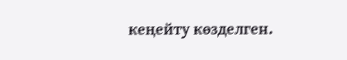кеңейту көзделген.